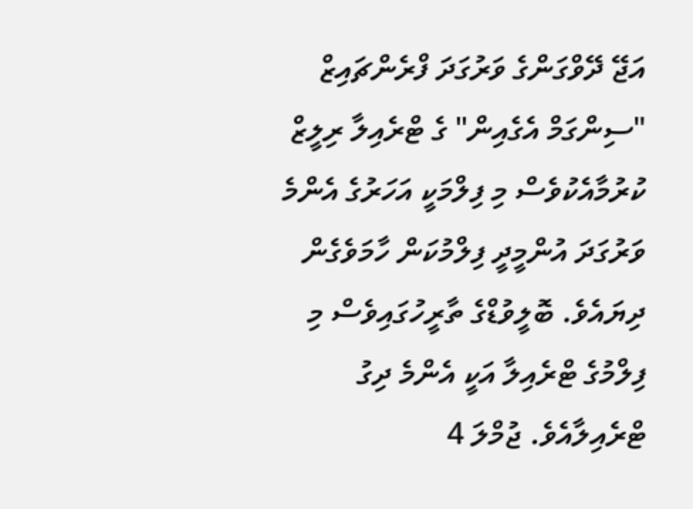އަޖޭ ދޭވްގަންގެ ވަރުގަދަ ފްރެންޗައިޒް "ސިންގަމް އެގެއިން" ގެ ޓްރެއިލާ ރިލީޒް ކުރުމާއެކުވެސް މި ފިލްމަކީ އަހަރުގެ އެންމެ ވަރުގަދަ އުންމީދީ ފިލްމުކަން ހާމަވެގެން ދިޔައެވެ. ބޮލީވުޑްގެ ތާރީހުގައިވެސް މި ފިލްމުގެ ޓްރެއިލާ އަކީ އެންމެ ދިގު ޓްރެއިލާއެވެ. ޖުމްލަ 4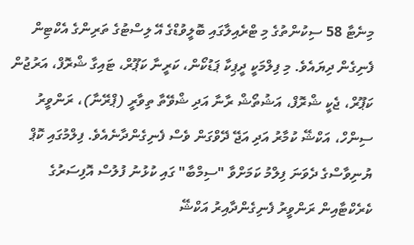މިނެޓާ 58 ސިކުންތުގެ މި ޓްރެއިލާގައި ބޮލީވުޑްގެ އޭ ލިސްޓުގެ ތަރިންގެ އެކްޓިން ފެނިގެން ދިޔައެވެ. މި ފިލްމަކީ ދީޕިކާ ޕަޑުކޯން، ކަރީނާ ކަޕޫރް، ޓައިގާ ޝްރޮފް، އަރުޖުން ކަޕޫރް، ޖެކީ ޝްރޮފް، އަޝުތޯޝް ރާނާ އަދި ޝްވޭތާ ތިވާރީ (ޕްރޭނާ)، ރަންވީރު ސިންހް، އަކްޝޭ ކުމާރު އަދި އަޖޭ ދޭވްގަން ވެސް ފެނިގެންދާނެއެވެ. ފިލްމުގައި ކޮޕް ޔުނިވާސްގެ ދެވަނަ ފިލްމު ކަމަށްވާ "ސިމްބާ" ގައި ކުޅުނު ފުލުސް އޮފިސަރުގެ ކެރެކްޓާއިން ރަންވީރު ފެނިގެންދާއިރު އަކްޝޭ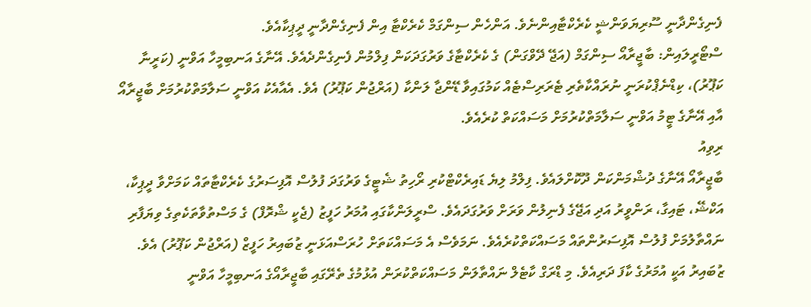ފެނިގެންދާނީ ސޫރިޔަވަންޝީ ކެރެކްޓާއިންނެވެ. އަންހެން ސިންގަމް ކެރެކްޓާ އިން ފެނިގެންދާނީ ދީޕިކާއެވެ.
ސްޓޯރީލައިން: ބާޖީރާއޯ ސިންގަމް (އަޖޭ ދޭވްގަން) ގެ ކެރެކްޓާގެ ވަރުގަދަކަން ފިލްމުން ފެނިގެންދެއެވެ. އޭނާގެ އަނބިމީހާ އަވްނީ (ކަރީނާ ކަޕޫރު)، ކިޑްނެޕްކުރަނީ ނުރައްކާތެރި ޓެރަރިސްޓެއް ކަމުގައިވާ ޑޭންޖާ ލަންކާ (އަރްޖުން ކަޕޫރު) އެވެ. އެއާއެކު އަވްނީ ސަލާމަތްކުރުމަށް ބާޖީރާއޯ އާއި އޭނާގެ ޓީމު އަވްނީ ސަލާމަތްކުރުމަށް މަސައްކަތް ކުރެއެވެ.
ރިވިއު
ބާޖީރާއޯ އޭނާގެ ދުޝްމަންކަން ދޫކޮށްލައެވެ. ފިލްމު ލިޔެ ޑައިރެކްޓްކުރި ރޯހިތު ޝެޓީގެ ވަރުގަދަ ފުލުސް އޮފިސަރުގެ ކެރެކްޓާތައް ކަމަށްވާ ދީޕިކާ، އަކްޝޭ، ޓައިގާ، ރަންވީރު އަދި އަޖޭގެ ފެނިލުން ވަރަށް ވަރުގަދައެވެ. ސްރީލަންކާގައި އުމަރު ހަފީޒު (ޖެކީ ޝްރޮފް) ގެ މަސްތުވާތަކެތިގެ ވިޔަފާރި ނައްތާލުމަށް ފުލުސް އޮފިސަރުންތައް މަސައްކަތްކުރެއެވެ. ނަމަވެސް އެ މަސައްކަތަށް ހުރަސްއަޅަނީ ޒުބައިރު ހަފީޒް (އަރްޖުން ކަޕޫރު) އެވެ. ޒުބައިރު އަކީ އުމަރުގެ ކާފަ ދަރިއެވެ. މި ޑްރަގް ކާޓެލް ނައްތާލަން މަސައްކަތްކުރަން އުޅުމުގެ ތެރޭގައި ބާޖީރާއޯގެ އަނބިމީހާ އަވްނީ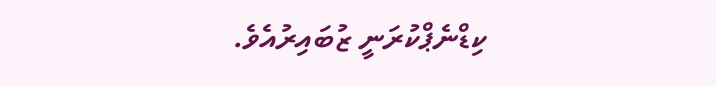ކިޑްނެޕްކުރަނީ ޒުބައިރުއެވެ.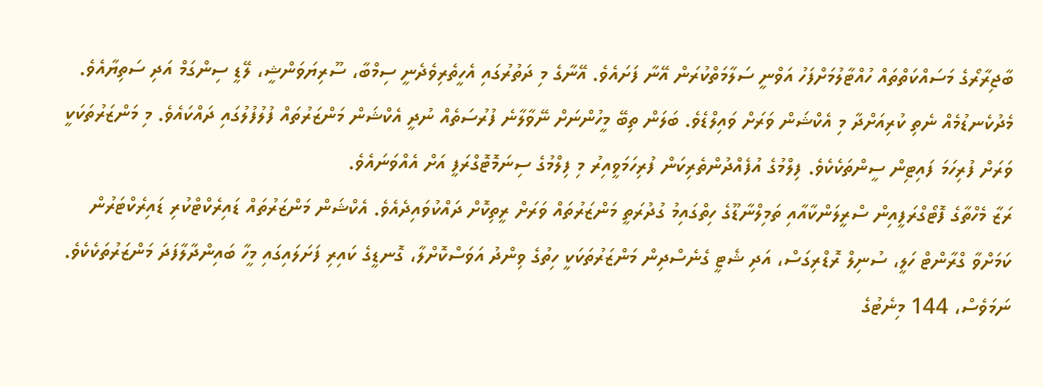ބާޖިރާރޯގެ މަސައްކަތްތައް ހުއްޓާލުމަށްފަހު އަވްނީ ސަލާމަތްކުރަން އޭނާ ފަށައެވެ. އޭނާގެ މި ދަތުރުގައި އެހީތެރިވެދެނީ ސިމްބާ، ސޫރިޔަވަންޝީ، ލޭޑީ ސިންގަމް އަދި ސަތިޔާއެވެ.
މެދުކެނޑުމެއް ނެތި ކުރިއަށްދާ މި އެކްޝަން ވަރަށް ވައިލްޑެވެ. ބަލަން ތިބޭ މީހުންނަށް ނޭވާލާނެ ފުރުސަތެއް ނުދީ އެކްޝަން މަންޒަރުތައް ފުލުފުލުގައި ދައްކައެވެ. މި މަންޒަރުތަކަކީ ވަރަށް ފުރިހަމަ ފައިޓިން ސީންތަކެކެވެ. ފިލްމުގެ އުފެއްދުންތެރިކަން ފުރިހަމަވީއިރު މި ފިލްމުގެ ސިނަމޮޓޮގްރަފީ އަށް އެއްވަނައެވެ.
ރަޒާ މެހްތާގެ ފޮޓޯގްރަފީއިން ސްރީލަންކާއާއި ތަމިލްނާޑޫގެ ހިތްގައިމު ގުދުރަތީ މަންޒަރުތައް ވަރަށް ރީތިކޮށް ދައްކުވައިދެއެވެ. އެކްޝަން މަންޒަރުތައް ޑައިރެކްޓްކުރި ޑައިރެކްޓަރުން ކަމަށްވާ ގްރާންޓް ހަލީ، ސުނިލް ރޮޑްރިގަސް، އަދި ޝެޓީ ގެނެސްދިން މަންޒަރުތަކަކީ ހިތުގެ ވިންދު އަވަސްކޮށްލާ، ގޮނޑީގެ ކައިރި ފަށަލައިގައި މީހާ ބައިންދާލާފަދަ މަންޒަރުތަކެކެވެ. ނަމަވެސް، 144 މިނެޓުގެ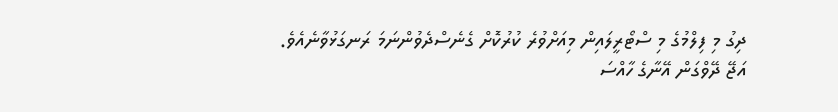ދިގު މި ފިލްމުގެ މި ސްޓޯރީލައިން މިއަށްވުރެ ކުރުކޮށް ގެނެސްދެވުންނަމަ ރަނގަޅުވާނެއެވެ.
އަޖޭ ދޭވްގަން އޭނާގެ ހާއްސަ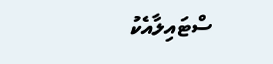ސްޓައިލާއެކު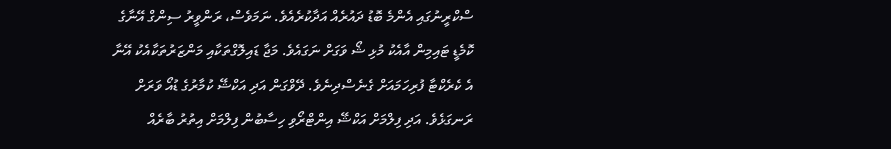ސްކްރީނުގައި އެންމެ ބޮޑު ދައުރެއް އަދާކުރެއެވެ. ނަމަވެސް، ރަންވީރު ސިންގް އޭނާގެ ކޮމެޑީ ޓައިމިން އާއެކު މުޅި ޝޯ ވަގަށް ނަގައެވެ. މަޖާ ޑައިލޮގްތަކާއި މަންޒަރުތަކާއެކު އޭނާ އެ ކެރެކްޓާ ފުރިހަމައަށް ގެނެސްދިނެވެ. ދޭވްގަން އަދި އަކްޝޭ ކުމާރުގެ ޑުއޯ ވަރަށް ރަނގަޅެވެ. އަދި ފިލްމަށް އަކްޝޭ އިންޓްރޯވި ހިސާބުން ފިލްމަށް އިތުރު ބާރެއް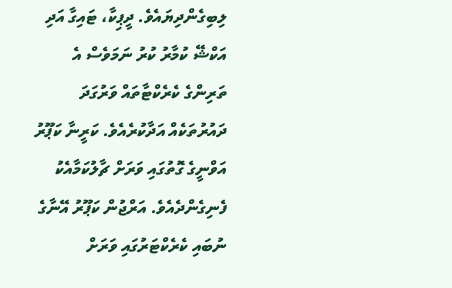ލިބިގެންދިޔައެވެ. ދީޕިކާ، ޓައިގާ އަދި އަކްޝޭ ކުމާރު ކުރު ނަމަވެސް އެ ތަރިންގެ ކެރެކްޓާތައް ވަރުގަދަ ދައުރުތަކެއް އަދާކުރެއެވެ. ކަރީނާ ކަޕޫރު އަވްނީގެ ގޮތުގައި ވަރަށް ޗާލުކަމާއެކު ފެނިގެންދެއެވެ. އަރްޖުން ކަޕޫރު އޭނާގެ ނުބައި ކެރެކްޓަރުގައި ވަރަށް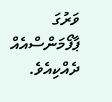ވަރުގަ ޕާފޯމަންސްއެއް ދެއްކިއެވެ.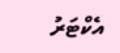އެކްޓަރު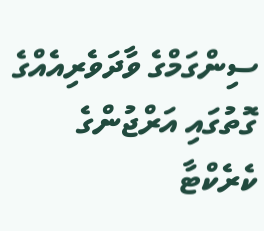ސިންގަމްގެ ވާދަވެރިއެއްގެ ގޮތުގައި އަރްޖުންގެ ކެރެކްޓާ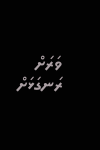ވަރަށް ރަނގަޅަށް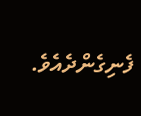ފެނިގެންދެއެވެ.